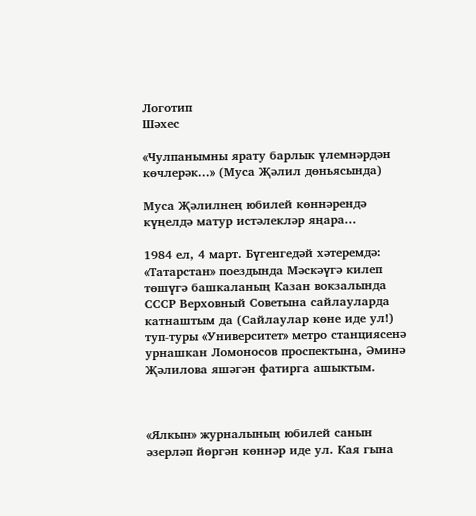Логотип
Шәхес

«Чулпанымны ярату барлык үлемнәрдән көчлерәк...» (Муса Җәлил дөньясында)

Муса Җәлилнең юбилей көннәрендә күңелдә матур истәлекләр яңара...

1984 ел, 4 март. Бүгенгедәй хәтеремдә: «Татарстан» поездында Мәскәүгә килеп төшүгә башкаланың Казан вокзалында СССР Верховный Советына сайлауларда катнаштым да (Сайлаулар көне иде ул!) туп-туры «Университет» метро станциясенә урнашкан Ломоносов проспектына, Әминә Җәлилова яшәгән фатирга ашыктым.



«Ялкын» журналының юбилей санын әзерләп йөргән көннәр иде ул. Кая гына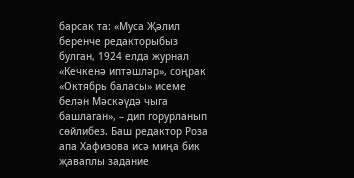барсак та: «Муса Җәлил беренче редакторыбыз булган, 1924 елда журнал «Кечкенә иптәшләр», соңрак «Октябрь баласы» исеме белән Мәскәүдә чыга башлаган», – дип горурланып сөйлибез. Баш редактор Роза апа Хафизова исә миңа бик җаваплы задание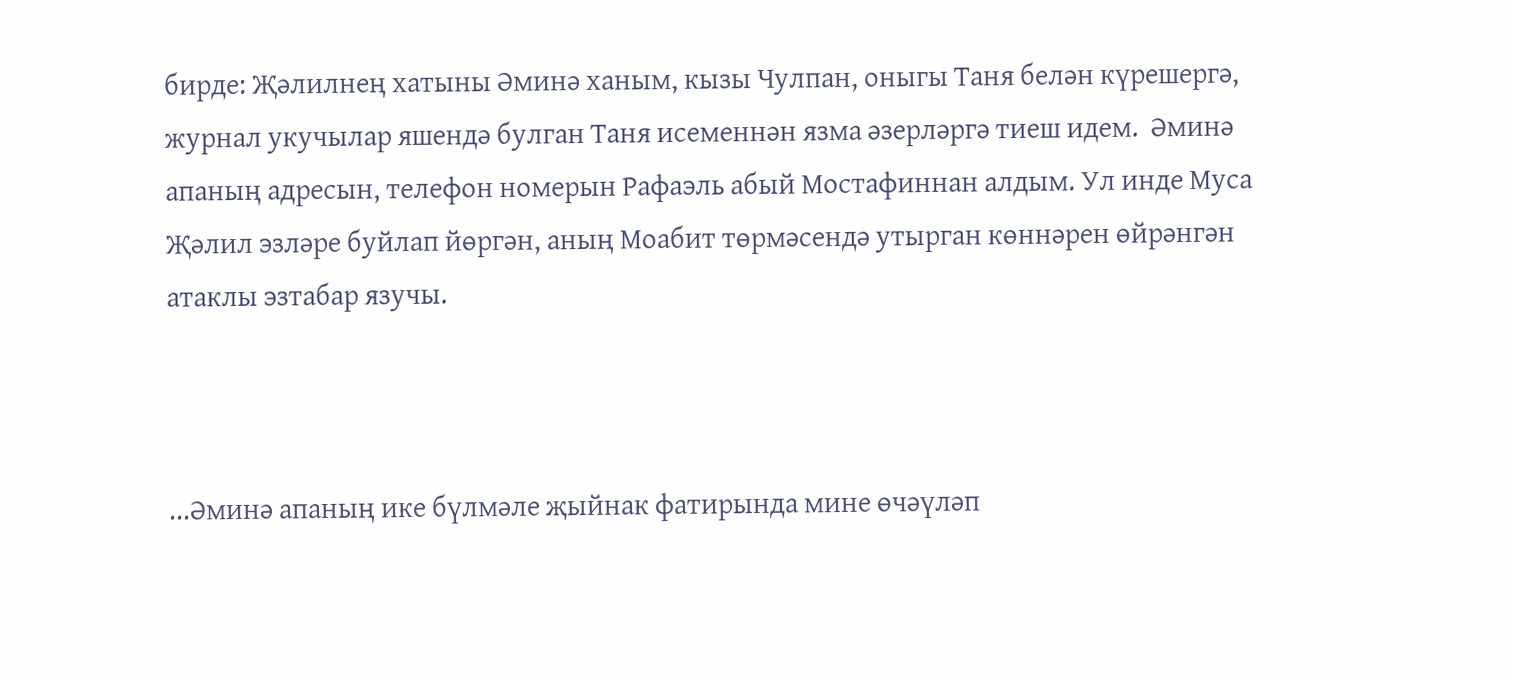бирде: Җәлилнең хатыны Әминә ханым, кызы Чулпан, оныгы Таня белән күрешергә, журнал укучылар яшендә булган Таня исеменнән язма әзерләргә тиеш идем.  Әминә апаның адресын, телефон номерын Рафаэль абый Мостафиннан алдым. Ул инде Муса Җәлил эзләре буйлап йөргән, аның Моабит төрмәсендә утырган көннәрен өйрәнгән атаклы эзтабар язучы.



...Әминә апаның ике бүлмәле җыйнак фатирында мине өчәүләп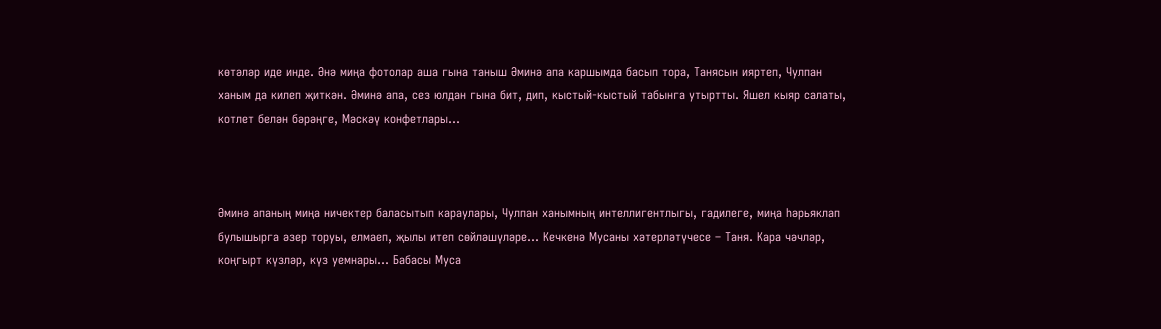көтәләр иде инде. Әнә миңа фотолар аша гына таныш Әминә апа каршымда басып тора, Танясын ияртеп, Чулпан ханым да килеп җиткән. Әминә апа, сез юлдан гына бит, дип, кыстый-кыстый табынга утыртты. Яшел кыяр салаты, котлет белән бәрәңге, Мәскәү конфетлары...



Әминә апаның миңа ничектер баласытып караулары, Чулпан ханымның интеллигентлыгы, гадилеге, миңа һәрьяклап булышырга әзер торуы, елмаеп, җылы итеп сөйләшүләре... Кечкенә Мусаны хәтерләтүчесе – Таня. Кара чәчләр, коңгырт күзләр, күз уемнары... Бабасы Муса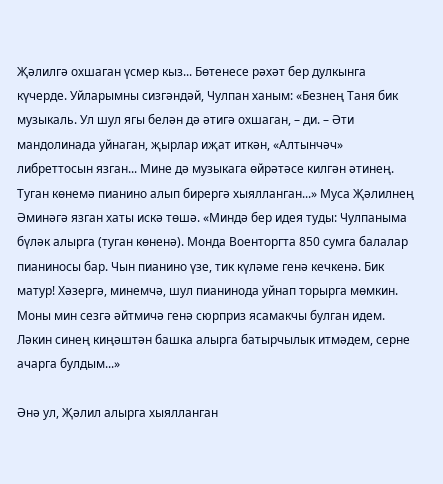Җәлилгә охшаган үсмер кыз... Бөтенесе рәхәт бер дулкынга күчерде. Уйларымны сизгәндәй, Чулпан ханым: «Безнең Таня бик музыкаль. Ул шул ягы белән дә әтигә охшаган, – ди. – Әти мандолинада уйнаган, җырлар иҗат иткән, «Алтынчәч» либреттосын язган... Мине дә музыкага өйрәтәсе килгән әтинең. Туган көнемә пианино алып бирергә хыялланган...» Муса Җәлилнең Әминәгә язган хаты искә төшә. «Миндә бер идея туды: Чулпаныма бүләк алырга (туган көненә). Монда Военторгта 850 сумга балалар пианиносы бар. Чын пианино үзе, тик күләме генә кечкенә. Бик матур! Хәзергә, минемчә, шул пианинода уйнап торырга мөмкин. Моны мин сезгә әйтмичә генә сюрприз ясамакчы булган идем. Ләкин синең киңәштән башка алырга батырчылык итмәдем, серне ачарга булдым...»

Әнә ул, Җәлил алырга хыялланган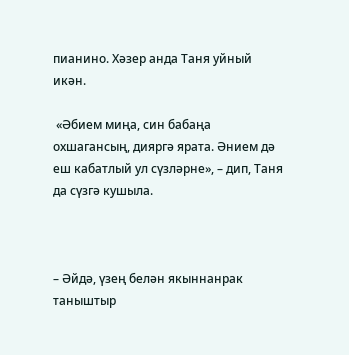пианино. Хәзер анда Таня уйный икән.

 «Әбием миңа, син бабаңа охшагансың, дияргә ярата. Әнием дә еш кабатлый ул сүзләрне», – дип, Таня да сүзгә кушыла.



– Әйдә, үзең белән якыннанрак таныштыр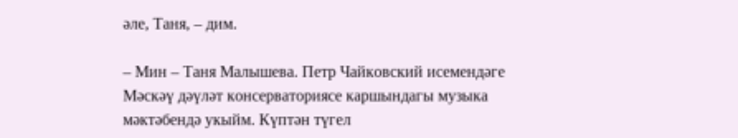әле, Таня, – дим.

– Мин – Таня Малышева. Петр Чайковский исемендәге Мәскәү дәүләт консерваториясе каршындагы музыка мәктәбендә укыйм. Күптән түгел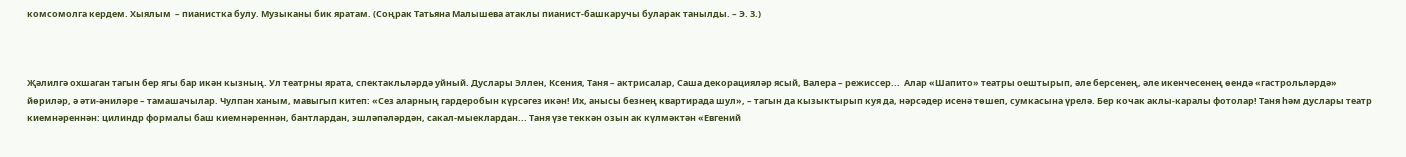комсомолга кердем. Хыялым  – пианистка булу. Музыканы бик яратам. (Соңрак Татьяна Малышева атаклы пианист-башкаручы буларак танылды. – Э. З.)



Җәлилгә охшаган тагын бер ягы бар икән кызның. Ул театрны ярата, спектакльләрдә уйный. Дуслары Эллен, Ксения, Таня – актрисалар, Саша декорацияләр ясый, Валера – режиссер...  Алар «Шапито» театры оештырып, әле берсенең, әле икенчесенең өендә «гастрольләрдә» йөриләр, ә әти-әниләре – тамашачылар. Чулпан ханым, мавыгып китеп: «Сез аларның гардеробын күрсәгез икән! Их, анысы безнең квартирада шул», – тагын да кызыктырып куя да, нәрсәдер исенә төшеп, сумкасына үрелә. Бер кочак аклы-каралы фотолар! Таня һәм дуслары театр киемнәреннән: цилиндр формалы баш киемнәреннән, бантлардан, эшләпәләрдән, сакал-мыеклардан... Таня үзе теккән озын ак күлмәктән «Евгений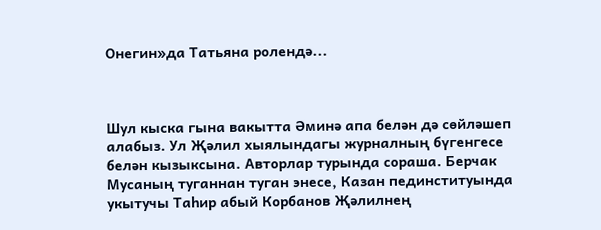Онегин»да Татьяна ролендә...



Шул кыска гына вакытта Әминә апа белән дә сөйләшеп алабыз. Ул Җәлил хыялындагы журналның бүгенгесе белән кызыксына. Авторлар турында сораша. Берчак Мусаның туганнан туган энесе, Казан пединституында укытучы Таһир абый Корбанов Җәлилнең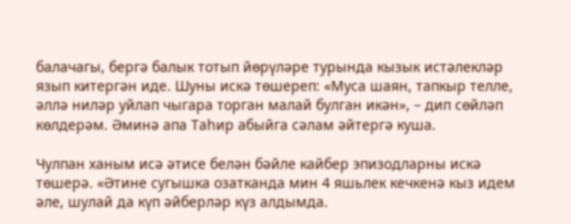балачагы, бергә балык тотып йөрүләре турында кызык истәлекләр язып китергән иде. Шуны искә төшереп: «Муса шаян, тапкыр телле, әллә ниләр уйлап чыгара торган малай булган икән», – дип сөйләп көлдерәм. Әминә апа Таһир абыйга сәлам әйтергә куша.

Чулпан ханым исә әтисе белән бәйле кайбер эпизодларны искә төшерә. «Әтине сугышка озатканда мин 4 яшьлек кечкенә кыз идем әле, шулай да күп әйберләр күз алдымда.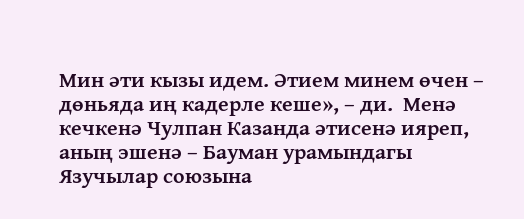Мин әти кызы идем. Әтием минем өчен – дөньяда иң кадерле кеше», – ди.  Менә кечкенә Чулпан Казанда әтисенә ияреп, аның эшенә – Бауман урамындагы Язучылар союзына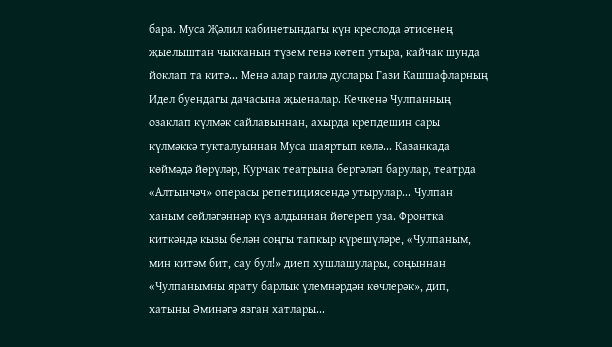бара. Муса Җәлил кабинетындагы күн креслода әтисенең җыелыштан чыкканын түзем генә көтеп утыра, кайчак шунда йоклап та китә... Менә алар гаилә дуслары Гази Кашшафларның Идел буендагы дачасына җыеналар. Кечкенә Чулпанның озаклап күлмәк сайлавыннан, ахырда крепдешин сары күлмәккә тукталуыннан Муса шаяртып көлә... Казанкада көймәдә йөрүләр, Курчак театрына бергәләп барулар, театрда «Алтынчәч» операсы репетициясендә утырулар... Чулпан ханым сөйләгәннәр күз алдыннан йөгереп уза. Фронтка киткәндә кызы белән соңгы тапкыр күрешүләре, «Чулпаным, мин китәм бит, сау бул!» диеп хушлашулары, соңыннан «Чулпанымны ярату барлык үлемнәрдән көчлерәк», дип, хатыны Әминәгә язган хатлары...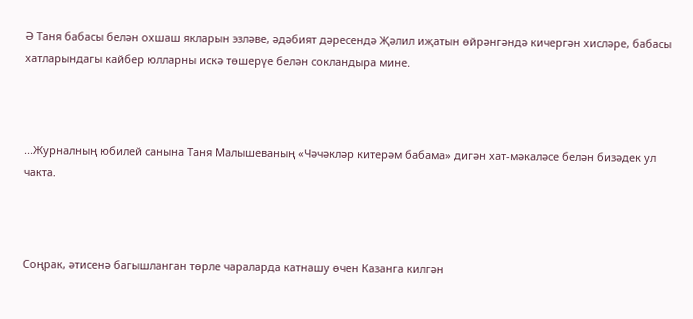Ә Таня бабасы белән охшаш якларын эзләве, әдәбият дәресендә Җәлил иҗатын өйрәнгәндә кичергән хисләре, бабасы хатларындагы кайбер юлларны искә төшерүе белән сокландыра мине.



...Журналның юбилей санына Таня Малышеваның «Чәчәкләр китерәм бабама» дигән хат-мәкаләсе белән бизәдек ул чакта.



Соңрак, әтисенә багышланган төрле чараларда катнашу өчен Казанга килгән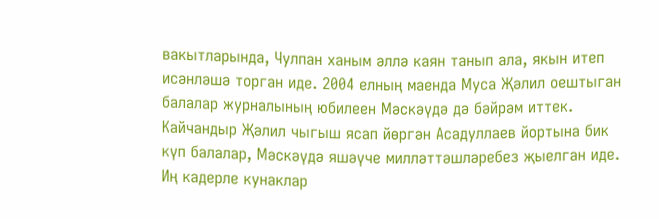вакытларында, Чулпан ханым әллә каян танып ала, якын итеп исәнләшә торган иде. 2004 елның маенда Муса Җәлил оештыган балалар журналының юбилеен Мәскәүдә дә бәйрәм иттек. Кайчандыр Җәлил чыгыш ясап йөргән Асадуллаев йортына бик күп балалар, Мәскәүдә яшәүче милләттәшләребез җыелган иде. Иң кадерле кунаклар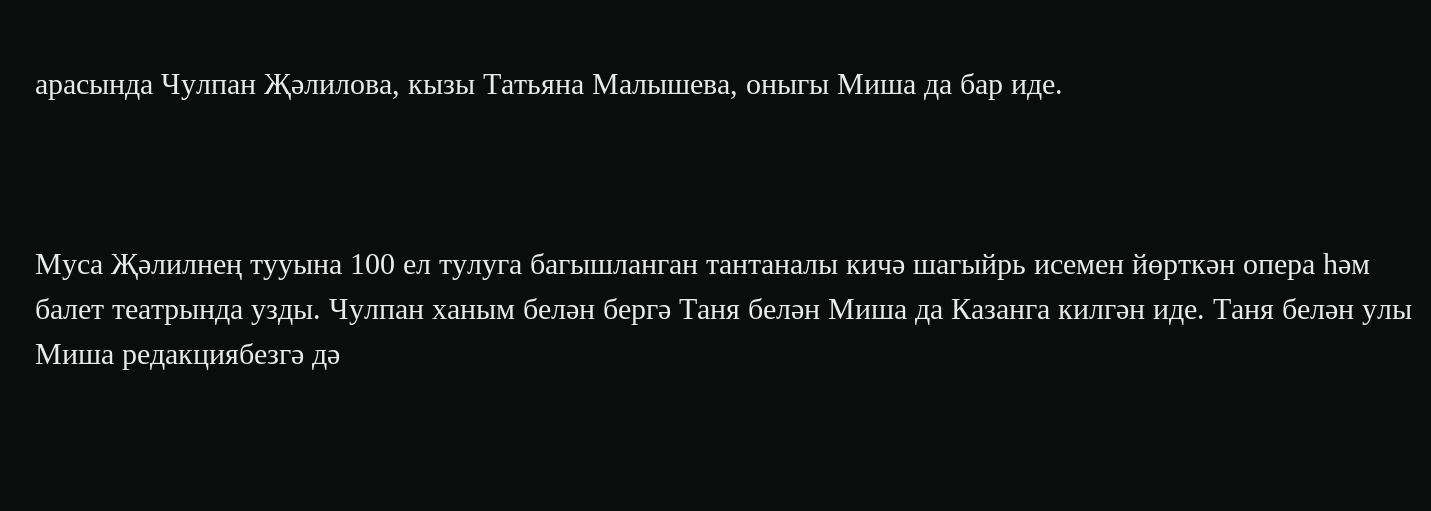арасында Чулпан Җәлилова, кызы Татьяна Малышева, оныгы Миша да бар иде.



Муса Җәлилнең тууына 100 ел тулуга багышланган тантаналы кичә шагыйрь исемен йөрткән опера һәм балет театрында узды. Чулпан ханым белән бергә Таня белән Миша да Казанга килгән иде. Таня белән улы Миша редакциябезгә дә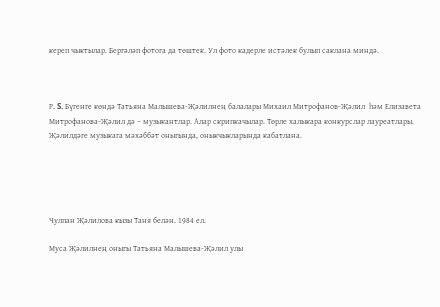кереп чыктылар. Бергәләп фотога да төштек. Ул фото кадерле истәлек булып саклана миндә.



Р. S. Бүгенге көндә Татьяна Малышева-Җәлилнең балалары Михаил Митрофанов-Җәлил  һәм Елизавета Митрофанова-Җәлил дә – музыкантлар. Алар скрипкачылар. Төрле халыкара конкурслар лауреатлары. Җәлилдәге музыкага мәхәббәт оныгында, оныкчыкларында кабатлана.





Чулпан Җәлилова кызы Таня белән. 1984 ел.

Муса Җәлилнең оныгы Татьяна Малышева-Җәлил улы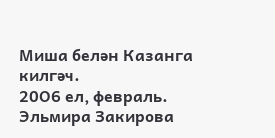Миша белән Казанга килгәч.
20О6 ел, февраль. Эльмира Закирова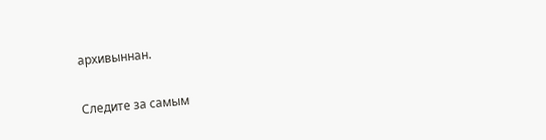архивыннан.

Следите за самым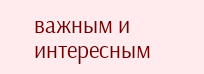важным и интересным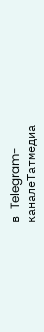в Telegram-каналеТатмедиа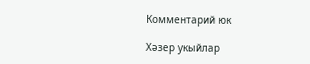Комментарий юк

Хәзер укыйлар